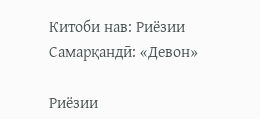Китоби нав: Риёзии Самарқандӣ: «Девон»

Риёзии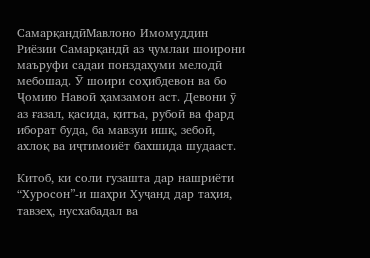СамарқандӣМавлоно Имомуддин Риёзии Самарқандӣ аз ҷумлаи шоирони маъруфи садаи понздаҳуми мелодӣ мебошад. Ӯ шоири соҳибдевон ва бо Ҷомию Навоӣ ҳамзамон аст. Девони ӯ аз ғазал, қасида, қитъа, рубоӣ ва фард иборат буда, ба мавзуи ишқ, зебоӣ, ахлоқ ва иҷтимоиёт бахшида шудааст.

Китоб, ки соли гузашта дар нашриёти “Хуросон”-и шаҳри Хуҷанд дар таҳия, тавзеҳ, нусхабадал ва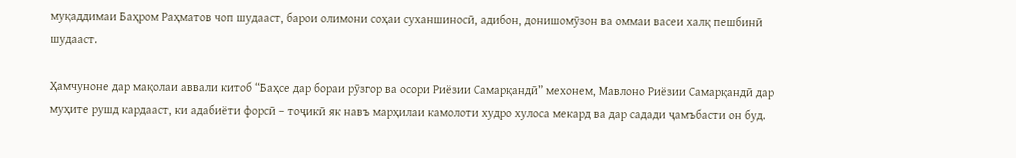муқаддимаи Баҳром Раҳматов чоп шудааст, барои олимони соҳаи суханшиносӣ, адибон, донишомӯзон ва оммаи васеи халқ пешбинӣ шудааст.

Ҳамчуноне дар мақолаи аввали китоб “Баҳсе дар бораи рӯзгор ва осори Риёзии Самарқандӣ” мехонем, Мавлоно Риёзии Самарқандӣ дар муҳите рушд кардааст, ки адабиёти форсӣ – тоҷикӣ як навъ марҳилаи камолоти худро хулоса мекард ва дар садади ҷамъбасти он буд.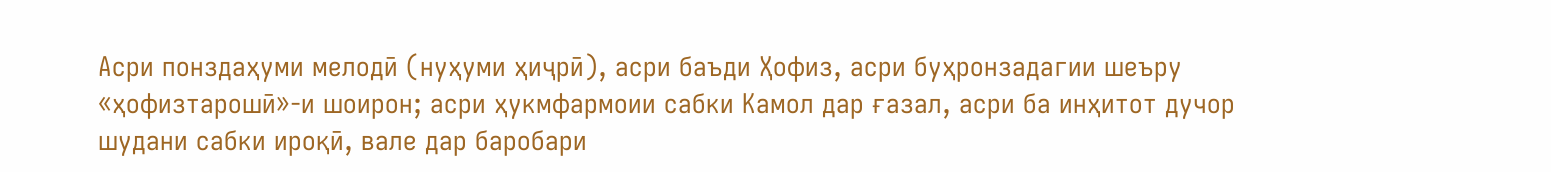Асри понздаҳуми мелодӣ (нуҳуми ҳиҷрӣ), асри баъди Ҳофиз, асри буҳронзадагии шеъру «ҳофизтарошӣ»-и шоирон; асри ҳукмфармоии сабки Камол дар ғазал, асри ба инҳитот дучор шудани сабки ироқӣ, вале дар баробари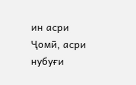ин асри Ҷомӣ, асри нубуғи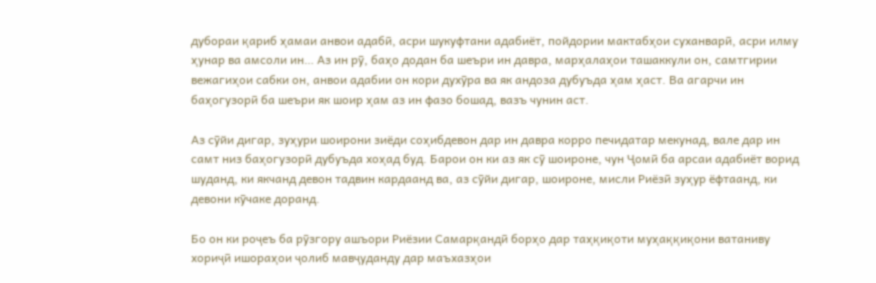дубораи қариб ҳамаи анвои адабӣ, асри шукуфтани адабиёт, пойдории мактабҳои суханварӣ, асри илму ҳунар ва амсоли ин… Аз ин рӯ, баҳо додан ба шеъри ин давра, марҳалаҳои ташаккули он, самтгирии вежагиҳои сабки он, анвои адабии он кори духӯра ва як андоза дубуъда ҳам ҳаст. Ва агарчи ин баҳогузорӣ ба шеъри як шоир ҳам аз ин фазо бошад, вазъ чунин аст.

Аз сӯйи дигар, зуҳури шоирони зиёди соҳибдевон дар ин давра корро печидатар мекунад, вале дар ин самт низ баҳогузорӣ дубуъда хоҳад буд. Барои он ки аз як сӯ шоироне, чун Ҷомӣ ба арсаи адабиёт ворид шуданд, ки якчанд девон тадвин кардаанд ва, аз сӯйи дигар, шоироне, мисли Риёзӣ зуҳур ёфтаанд, ки девони кӯчаке доранд.

Бо он ки роҷеъ ба рӯзгору ашъори Риёзии Самарқандӣ борҳо дар таҳқиқоти муҳаққиқони ватаниву хориҷӣ ишораҳои ҷолиб мавҷуданду дар маъхазҳои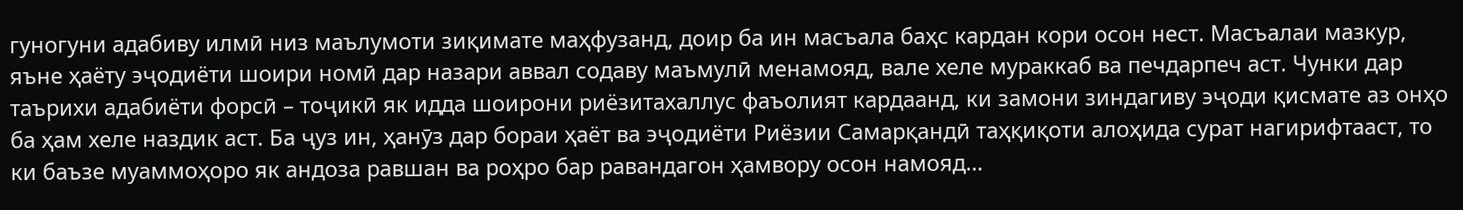гуногуни адабиву илмӣ низ маълумоти зиқимате маҳфузанд, доир ба ин масъала баҳс кардан кори осон нест. Масъалаи мазкур, яъне ҳаёту эҷодиёти шоири номӣ дар назари аввал содаву маъмулӣ менамояд, вале хеле мураккаб ва печдарпеч аст. Чунки дар таърихи адабиёти форсӣ – тоҷикӣ як идда шоирони риёзитахаллус фаъолият кардаанд, ки замони зиндагиву эҷоди қисмате аз онҳо ба ҳам хеле наздик аст. Ба ҷуз ин, ҳанӯз дар бораи ҳаёт ва эҷодиёти Риёзии Самарқандӣ таҳқиқоти алоҳида сурат нагирифтааст, то ки баъзе муаммоҳоро як андоза равшан ва роҳро бар равандагон ҳамвору осон намояд…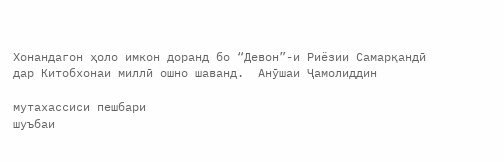Хонандагон ҳоло имкон доранд бо “Девон”-и Риёзии Самарқандӣ дар Китобхонаи миллӣ ошно шаванд.  Анӯшаи Ҷамолиддин

мутахассиси пешбари
шуъбаи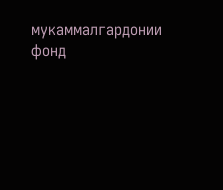мукаммалгардонии фонд